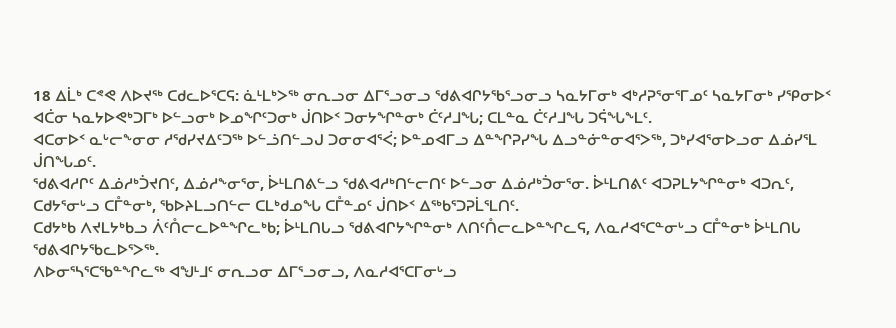18 ᐃᒫᒃ ᑕᕝᕙ ᐱᐅᔪᖅ ᑕᑯᓚᐅᕐᑕᕋ: ᓈᒻᒪᒃᐳᖅ ᓂᕆᓗᓂ ᐃᒥᕐᓗᓂᓗ ᖁᕕᐊᒋᔭᖃᕐᓗᓂᓗ ᓴᓇᔭᒥᓂᒃ ᐊᒃᓱᕈᕐᓂᕐᒥᓄᑦ ᓴᓇᔭᒥᓂᒃ ᓯᕿᓂᐅᑉ ᐊᑖᓂ ᓴᓇᔭᐅᕙᒃᑐᒥᒃ ᐅᓪᓗᓂᒃ ᐅᓄᖏᑦᑐᓂᒃ ᒎᑎᐅᑉ ᑐᓂᔭᖏᓐᓂᒃ ᑖᑦᓱᒧᖓ; ᑕᒪᓐᓇ ᑖᑦᓱᒧᖓ ᑐᕌᖓᖕᒪᑦ.
ᐊᑕᓂᐅᑉ ᓇᒡᓕᖕᓂᓂ ᓱᖁᓯᔪᐃᑦᑐᖅ ᐅᓪᓘᑎᓪᓗᒍ ᑐᓂᓂᐊᕐᐹ; ᐅᓐᓄᐊᒥᓗ ᐃᓐᖏᕈᓯᖓ ᐃᓗᓐᓃᓐᓂᐊᕐᐳᖅ, ᑐᒃᓯᐊᕐᓂᐅᓗᓂ ᐃᓅᓯᕐᒪ ᒎᑎᖓᓄᑦ.
ᖁᕕᐊᓱᒋᑦ ᐃᓅᓱᒃᑑᔪᑎᑦ, ᐃᓅᓱᖕᓂᕐᓂ, ᐆᒻᒪᑎᕕᓪᓗ ᖁᕕᐊᓱᒃᑎᓪᓕᑎᑦ ᐅᓪᓗᓂ ᐃᓅᓱᒃᑑᓂᕐᓂ. ᐆᒻᒪᑎᕕᑦ ᐊᑐᕈᒪᔭᖏᓐᓂᒃ ᐊᑐᕆᑦ, ᑕᑯᔭᕐᓂᒡᓗ ᑕᒤᓐᓂᒃ, ᖃᐅᔨᒪᓗᑎᓪᓕ ᑕᒪᒃᑯᓄᖓ ᑕᒤᓐᓄᑦ ᒎᑎᐅᑉ ᐃᖅᑲᕐᑐᕈᒫᕐᒪᑎᑦ.
ᑕᑯᔭᒃᑲ ᐱᔪᒪᔭᒃᑲᓗ ᐲᑦᑍᓕᓚᐅᓐᖏᓚᒃᑲ; ᐆᒻᒪᑎᒐᓗ ᖁᕕᐊᒋᔭᖏᓐᓂᒃ ᐱᑎᑦᑍᓕᓚᐅᓐᖏᓚᕋ, ᐱᓇᓱᐊᕐᑕᓐᓂᒡᓗ ᑕᒤᓐᓂᒃ ᐆᒻᒪᑎᒐ ᖁᕕᐊᒋᔭᖃᓚᐅᕐᐳᖅ.
ᐱᐅᓂᕐᓴᕐᑕᖃᓐᖏᓚᖅ ᐊᖑᒻᒧᑦ ᓂᕆᓗᓂ ᐃᒥᕐᓗᓂᓗ, ᐱᓇᓱᐊᕐᑕᒥᓂᒡᓗ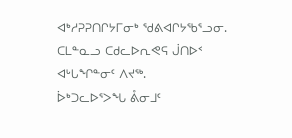ᐊᒃᓱᕈᕈᑎᒋᔭᒥᓂᒃ ᖁᕕᐊᒋᔭᖃᕐᓗᓂ. ᑕᒪᓐᓇᓗ ᑕᑯᓚᐅᕆᕙᕋ ᒎᑎᐅᑉ ᐊᒡᒐᖏᓐᓂᑦ ᐱᔪᖅ.
ᐆᒃᑐᓚᐅᕐᐳᖓ ᕔᓂᒧᑦ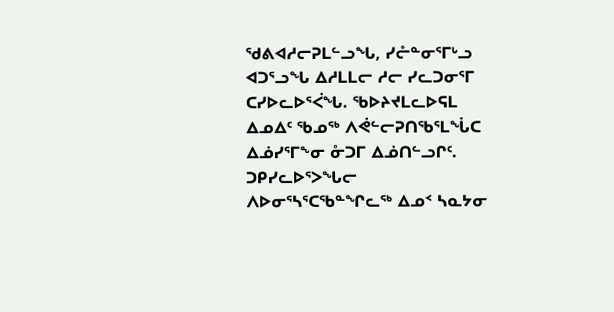ᖁᕕᐊᓱᓕᕈᒪᓪᓗᖓ, ᓯᓔᓐᓂᕐᒥᒡᓗ ᐊᑐᕐᓗᖓ ᐃᓱᒪᒪᓕ ᓱᓕ ᓯᓚᑐᓂᕐᒥ ᑕᓯᐅᓚᐅᕐᐹᖓ. ᖃᐅᔨᔪᒪᓚᐅᕋᒪ ᐃᓄᐃᑦ ᖃᓄᖅ ᐱᕚᓪᓕᕈᑎᖃᕐᒪᖔᑕ ᐃᓅᓯᕐᒥᖕᓂ ᓁᑐᒥ ᐃᓅᑎᓪᓗᒋᑦ.
ᑐᑭᓯᓚᐅᕐᐳᖓᓕ ᐱᐅᓂᕐᓴᕐᑕᖃᓐᖏᓚᖅ ᐃᓄᑉ ᓴᓇᔭᓂ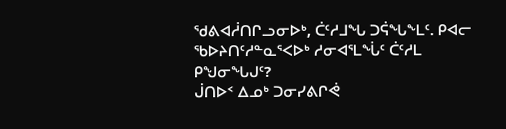ᖁᕕᐊᓲᑎᒋᓗᓂᐅᒃ, ᑖᑦᓱᒧᖓ ᑐᕌᖓᖕᒪᑦ. ᑭᐊᓕ ᖃᐅᔨᑎᑦᓱᓐᓇᕐᐸᐅᒃ ᓱᓂᐊᕐᒪᖔᑦ ᑖᑦᓱᒪ ᑭᖑᓂᖓᒍᑦ?
ᒎᑎᐅᑉ ᐃᓄᒃ ᑐᓂᓯᕕᒋᕚ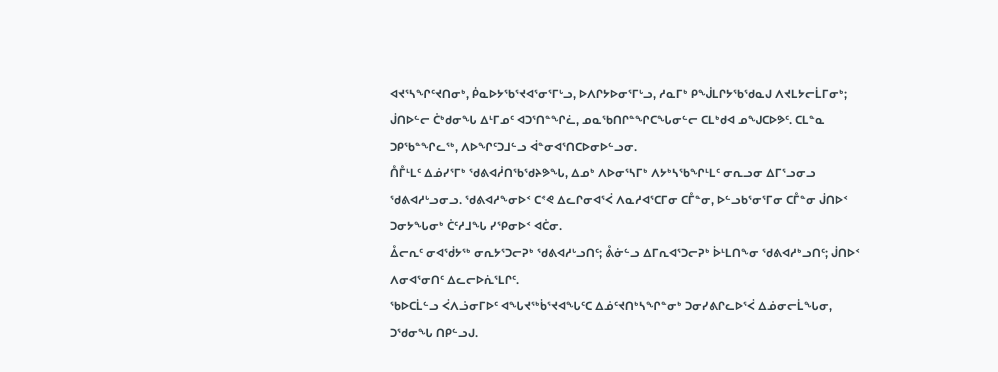ᐊᔪᕐᓴᖏᑦᔪᑎᓂᒃ, ᑮᓇᐅᔭᖃᕐᔪᐊᕐᓂᕐᒥᒡᓗ, ᐅᐱᒋᔭᐅᓂᕐᒥᒡᓗ, ᓱᓇᒥᒃ ᑭᖒᒪᒋᔭᖃᖁᓇᒍ ᐱᔪᒪᔭᓕᒫᒥᓂᒃ; ᒎᑎᐅᓪᓕ ᑖᒃᑯᓂᖓ ᐃᒻᒥᓄᑦ ᐊᑐᕐᑎᓐᖏᓛ, ᓄᓇᖃᑎᒋᓐᖏᑕᖓᓂᓪᓕ ᑕᒪᒃᑯᐊ ᓄᖑᑕᐅᕗᑦ. ᑕᒪᓐᓇ ᑐᑭᖃᓐᖏᓚᖅ, ᐱᐅᖏᑦᑐᒧᓪᓗ ᐋᓐᓂᐊᕐᑎᑕᐅᓂᐅᓪᓗᓂ.
ᑍᒤᒻᒪᑦ ᐃᓅᓯᕐᒥᒃ ᖁᕕᐊᓲᑎᖃᖁᔨᕗᖓ, ᐃᓄᒃ ᐱᐅᓂᕐᓴᒥᒃ ᐱᔭᒃᓴᖃᖏᒻᒪᑦ ᓂᕆᓗᓂ ᐃᒥᕐᓗᓂᓗ ᖁᕕᐊᓱᒡᓗᓂᓗ. ᖁᕕᐊᓱᖕᓂᐅᑉ ᑕᕝᕙ ᐃᓚᒋᓂᐊᕐᐹ ᐱᓇᓱᐊᕐᑕᒥᓂ ᑕᒤᓐᓂ, ᐅᓪᓗᑲᕐᓂᕐᒥᓂ ᑕᒤᓐᓂ ᒎᑎᐅᑉ ᑐᓂᔭᖓᓂᒃ ᑖᑦᓱᒧᖓ ᓯᕿᓂᐅᑉ ᐊᑖᓂ.
ᐂᓕᕆᑦ ᓂᐊᖂᔭᖅ ᓂᕆᔭᕐᑐᓕᕈᒃ ᖁᕕᐊᓱᒡᓗᑎᑦ; ᕔᓃᓪᓗ ᐃᒥᕆᐊᕐᑐᓕᕈᒃ ᐆᒻᒪᑎᖕᓂ ᖁᕕᐊᓱᒃᓗᑎᑦ; ᒎᑎᐅᑉ ᐱᓂᐊᕐᓂᑎᑦ ᐃᓚᓕᐅᕇᕐᒪᒋᑦ.
ᖃᐅᑕᒫᓪᓗ ᐹᐱᓘᓂᒥᐅᑦ ᐊᖓᔪᖅᑳᕐᔪᐊᖓᑦᑕ ᐃᓅᑦᔪᑎᒃᓴᖏᓐᓂᒃ ᑐᓂᓯᕕᒋᓚᐅᕐᐹ ᐃᓅᓂᓕᒫᖓᓂ, ᑐᖁᓂᖓ ᑎᑭᓪᓗᒍ.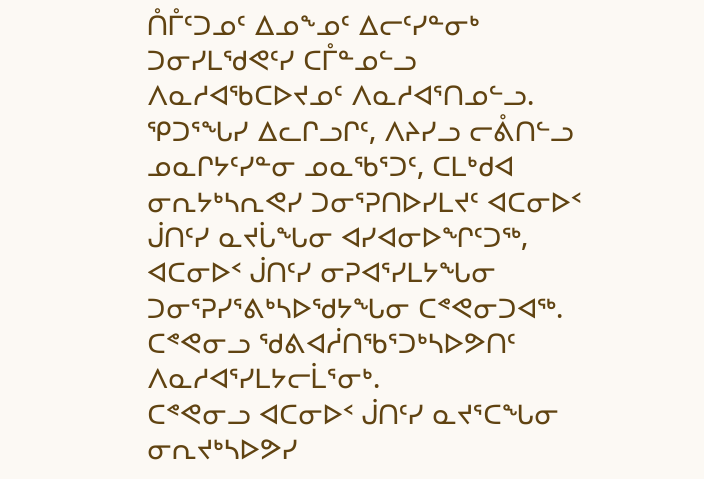ᑍᒤᑦᑐᓄᑦ ᐃᓄᖕᓄᑦ ᐃᓕᑦᓯᓐᓂᒃ ᑐᓂᓯᒪᖁᕙᑦᓯ ᑕᒤᓐᓄᓪᓗ ᐱᓇᓱᐊᖃᑕᐅᔪᓄᑦ ᐱᓇᓱᐊᕐᑎᓄᓪᓗ.
ᕿᑐᕐᖓᓯ ᐃᓚᒋᓗᒋᑦ, ᐱᔨᓯᓗ ᓕᕔᑎᓪᓗ ᓄᓇᒋᔭᑦᓯᓐᓂ ᓄᓇᖃᕐᑐᑦ, ᑕᒪᒃᑯᐊ ᓂᕆᔭᒃᓴᕆᕙᓯ ᑐᓂᕐᕈᑎᐅᓯᒪᔪᑦ ᐊᑕᓂᐅᑉ ᒎᑎᑦᓯ ᓇᔪᒑᖓᓂ ᐊᓯᐊᓂᐅᖏᑦᑐᖅ, ᐊᑕᓂᐅᑉ ᒎᑎᑦᓯ ᓂᕈᐊᕐᓯᒪᔭᖓᓂ ᑐᓂᕐᕈᓯᕐᕕᒃᓴᐅᖁᔭᖓᓂ ᑕᕝᕙᓂᑐᐊᖅ. ᑕᕝᕙᓂᓗ ᖁᕕᐊᓲᑎᖃᕐᑐᒃᓴᐅᕗᑎᑦ ᐱᓇᓱᐊᕐᓯᒪᔭᓕᒫᕐᓂᒃ.
ᑕᕝᕙᓂᓗ ᐊᑕᓂᐅᑉ ᒎᑎᑦᓯ ᓇᔪᕐᑕᖓᓂ ᓂᕆᔪᒃᓴᐅᕗᓯ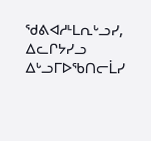ᖁᕕᐊᓱᒻᒪᕆᒡᓗᓯ, ᐃᓚᒋᔭᓯᓗ ᐃᒡᓗᒥᐅᖃᑎᓕᒫᓯ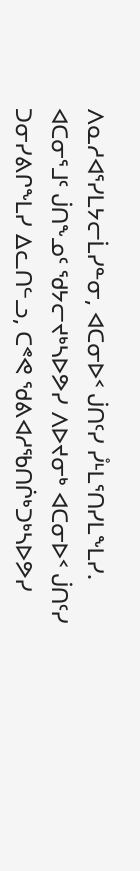ᐱᓇᓱᐊᕐᓯᒪᔭᓕᒫᓯᓐᓂ, ᐊᑕᓂᐅᑉ ᒎᑎᑦᓯ ᓮᒻᒪᕐᑎᓯᒪᖕᒪᓯ.
ᐊᑕᓂᕐᒧᑦ ᒎᑎᖕᓄᑦ ᖁᔭᓕᔪᒃᓴᐅᕗᓯ ᐱᐅᔪᓂᒃ ᐊᑕᓂᐅᑉ ᒎᑎᑦᓯ ᑐᓂᓯᕕᒋᖕᒪᓯ ᐃᓚᑎᓪᓗ, ᑕᕝᕙ ᖁᕕᐊᓱᖃᑎᒌᒃᑐᒃᓴᐅᕗᓯ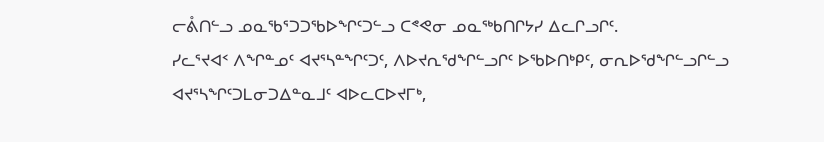ᓕᕔᑎᓪᓗ ᓄᓇᖃᕐᑐᑐᖃᐅᖏᑦᑐᓪᓗ ᑕᕝᕙᓂ ᓄᓇᖅᑲᑎᒋᔭᓯ ᐃᓚᒋᓗᒋᑦ.
ᓯᓚᕐᔪᐊᑉ ᐱᖏᓐᓄᑦ ᐊᔪᕐᓴᓐᖏᑦᑐᑦ, ᐱᐅᔪᕆᖁᖏᓪᓗᒋᑦ ᐅᖃᐅᑎᒃᑭᑦ, ᓂᕆᐅᖁᖏᓪᓗᒋᓪᓗ ᐊᔪᕐᓴᖏᑦᑐᒪᓂᑐᐃᓐᓇᒧᑦ ᐊᐅᓚᑕᐅᔪᒥᒃ,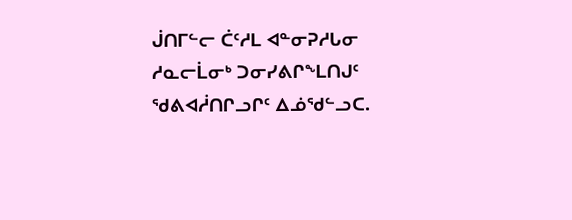ᒎᑎᒥᓪᓕ ᑖᑦᓱᒪ ᐊᓐᓂᕈᓱᒐᓂ ᓱᓇᓕᒫᓂᒃ ᑐᓂᓯᕕᒋᖕᒪᑎᒍᑦ ᖁᕕᐊᓲᑎᒋᓗᒋᑦ ᐃᓅᖁᓪᓗᑕ.